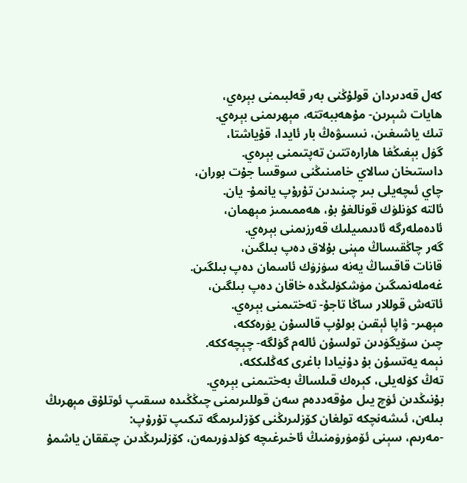كەل قەدىردان قولۇڭنى بەر قەلبىمنى بېرەي،
ھايات شېرىن- مۇھەببەتتە، مېھرىمنى بېرەي.
تىك ياشىغىن، نىسىۋەڭ بار ئايدا، قۇياشتا،
گۈل بېغىڭغا ھارارەتتىن تەپتىمنى بېرەي.
داستىخان سالاي خامىنىڭنى سوقسا جۇت بوران،
چاي ئىچەيلى بىر چىنىدىن تۇرۇپ يانمۇ- يان.
ئالتە كۈنلۈك قونالغۇ بۇ، ھەممىمىز مېھمان،
ئادەملەرگە ئادىمىيلىك قەرزىمنى بېرەي.
گەر چاڭقىساڭ مېنى بۇلاق دەپ بىلگىن،
قانات قاقساڭ يەنە سۈزۈك ئاسمان دەپ بىلگىن.
غەملەنمىگىن مۈشكۈلىڭدە خاقان دەپ بىلگىن،
ئاتەش قوللار ساڭا تاجۇ- تەختىمنى بېرەي.
مېھىر- ۋاپا ئېقىن بولۇپ قالسۇن يۈرەككە،
چىن سۆيگۈدىن تولسۇن ئالەم گۈلگە- چېچەككە.
نېمە يەتسۇن بۇ دۇنيادا باغرى كەڭلىككە،
تەڭ كۈلەيلى، كېرەك قىلساڭ بەختىمنى بېرەي.
بۇنىڭدىن ئۈچ يىل مۇقەددەم سەن قوللىرىمنى چىڭڭىدە سىقىپ ئوتلۇق مېھرىڭ بىلەن، ئىشەنچكە تولغان كۆزلىرىڭنى كۆزلىرىمگە تىكىپ تۇرۇپ:
-مەرىم، سېنى ئۆمۈرۈمنىڭ ئاخىرغىچە كۈلدۈرىمەن، كۆزلىرىڭدىن چىققان ياشمۇ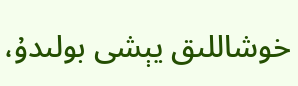خوشاللىق يېشى بولىدۇ،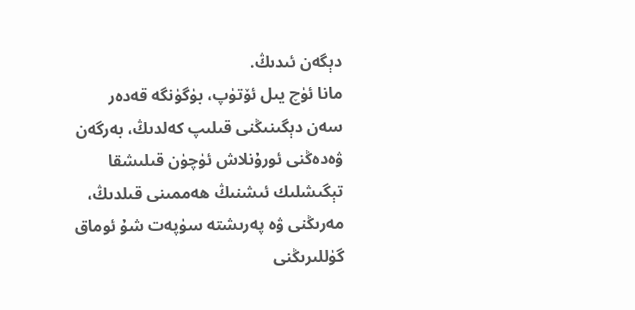دېگەن ئىدىڭ.
مانا ئۈچ يىل ئۆتۈپ، بۈگۈنگە قەدەر سەن دېگىنىڭنى قىلىپ كەلدىڭ، بەرگەن ۋەدەڭنى ئورۇنلاش ئۈچۈن قىلىشقا تېگىشلىك ئىشنىڭ ھەممىنى قىلدىڭ، مەرىڭنى ۋە پەرىشتە سۈپەت شۇ ئوماق گۈللىرىڭنى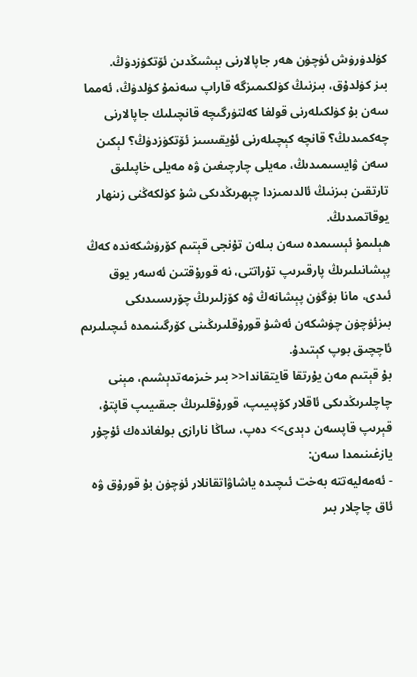كۈلدۈرۈش ئۈچۈن ھەر جاپالارنى بېشىڭدىن ئۆتكۈزدۈڭ.
بىز كۈلدۇق، بىزنىڭ كۈلكىمىزگە قاراپ سەنمۇ كۈلدۈڭ، ئەمما سەن بۇ كۈلكىلەرنى قولغا كەلتۈرگىچە قانچىلىك جاپالارنى چەكمىدىڭ؟ قانچە كېچىلەرنى ئۇيقىسىز ئۆتكۈزدۈڭ؟ لېكىن سەن ۋايسىمىدىڭ، مەيلى چارچىغىن ۋە مەيلى خاپىلىق تارتقىن بىزنىڭ ئالدىمىزدا چېھرىڭدىكى شۇ كۈلكەڭنى زىنھار يوقاتمىدىڭ.
ھېلىمۇ ئېسىمدە سەن بىلەن تۇنجى قېتىم كۆرۈشكەندە كەڭ پېشانىلىرىڭ پارقىرىپ تۇراتتى، نە قورۇقتىن ئەسەر يوق ئىدى، مانا بۈگۈن پېشانەڭ ۋە كۆزلىرىڭ چۆرىسىدىكى بىزئۈچۈن چۈشكەن ئەشۇ قورۇقلىرىڭىنى كۆرگىنىمدە ئىچىلىرىم ئاچچىق بوپ كېتىدۇ.
بۇ قېتىم مەن يۇرتقا قايتقاندا<< بىر خىزمەتدېشىم، مېنى چاچلىرىڭدىكى ئاقلار كۆپىيىپ، قورۇقلىرىڭ جىقىيىپ قاپتۇ، قېرىپ قاپسەن دېدى>> دەپ، ساڭا نارازى بولغاندەك ئۇچۇر يازغىنىمدا سەن:
- ئەمەليەتتە بەخت ئىچىدە ياشاۋاتقانلار ئۈچۈن بۇ قورۇق ۋە ئاق چاچلار بىر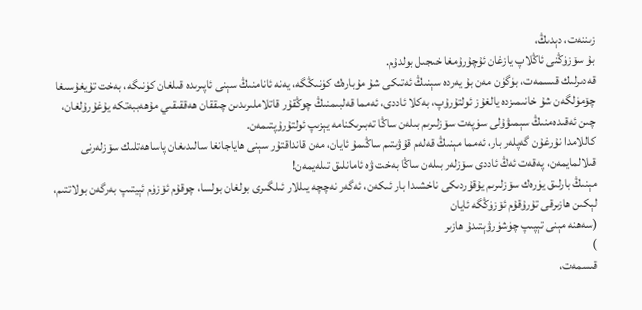زىننەت، دېدىڭ،
بۇ سۆزۈڭنى ئاڭلاپ يازغان ئۇچۇرۇمغا خىجىل بولدۇم.
قەدىرلىك قىسمەت، بۈگۈن مەن بۇ يەردە سېنىڭ ئەتىكى شۇ مۇبارەك كۈنىڭگە، يەنە ئانامنىڭ سېنى ئاپىرىدە قىلغان كۈنىگە، بەخت تۇيغۇسىغا چۆمۈلگەن شۇ خانىمىزدە يالغۇز ئولتۇرۇپ، بەكلا ئاددى، ئەمما قەلبىمنىڭ چوڭقۇر قاتلاملىرىدىن چىققان ھەققىقىي مۇھەببەتكە يۇغۇرۇلغان، چىن ئەقىدەمنىڭ سېمىۋۇلى سۈپەت سۆزلىرىم بىلەن ساڭا تەبىرىكنامە يېزىپ ئولتۇرۇپتىمەن.
كاللامدا نۇرغۇن گەپلەر بار، ئەمما مېنىڭ قەلەم قۇۋىتىم ساڭىمۇ ئايان، مەن قانداقتۇر سېنى ھاياجانغا سالىدىغان پاساھەتلىك سۆزلەرنى قىلالمايمەن، پەقەت ئەڭ ئاددى سۆزلەر بىلەن ساڭا بەخت ۋە ئامانلىق تىلەيمەن!
مېنىڭ بارلىق يۈرەك سۆزلىرىم يۇقۇردىكى ناخشىدا بار ئىكەن، ئەگەر نەچچە يىللار ئىلگىرى بولغان بولسا، چوقۇم ئۆزۈم ئېيتىپ بەرگەن بولاتتىم، لېكىن ھازىرقى تۇرۇقۇم ئۆزۈڭگە ئايان
(سەھنە مېنى تېپىپ چۈشۈرۋېتىدۇ ھازىر
)
قىسمەت،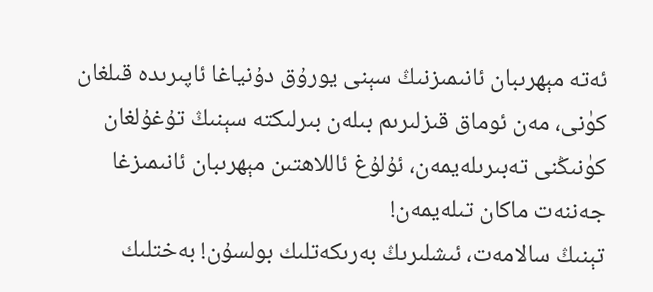ئەتە مېھرىبان ئانىمىزنىڭ سېنى يورۇق دۇنياغا ئاپىرىدە قىلغان كۈنى، مەن ئوماق قىزلىرىم بىلەن بىرلىكتە سېنىڭ تۇغۇلغان كۈنىڭنى تەبىرىلەيمەن، ئۇلۇغ ئاللاھتىن مېھرىبان ئانىمىزغا جەننەت ماكان تىلەيمەن!
تېنىڭ سالامەت، ئىشلىرىڭ بەرىكەتلىك بولسۇن! بەختلىك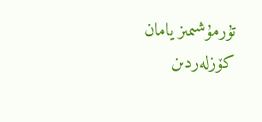تۇرمۇشىمىز يامان كۆزلەردىن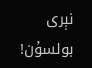نېرى بولسۇن!